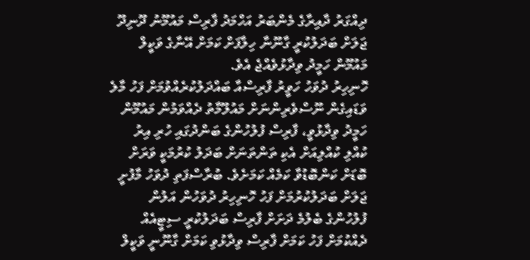ދިއްގަރު ދާއިރާގެ މެންބަރު އަހްމަދު ފާރިސް މައުމޫނު ދޫނިދޫ ޖަލަށް ބަދަލުކުރީ ގާނޫނާ ހިލާފަށް ކަމަށް އޭނާގެ ވަކީލް މައުމޫން ހަމީދު ވިދާޅުވެއްޖެ އެވެ.
ހޮނިހިރު ދުވަހު ހަވީރު ފާރިސްއާ ބައްދަލުކުރެއްވުމަށް ފަހު މާލެ ވަޑައިގެން ނޫސްވެރިންނަށް މައުލޫމާތު ދެއްވަމުން މައުމޫން ހަމީދު ވިދާޅުވީ، ފާރިސް ފުލުހުންގެ ބަންދުގައި ހުރި އިރު ކުއްލި ކުއްލިއަށް އެކި ތަންތަނަށް ބަދަލު ކުރުމަކީ ވަރަށް ބޮޑަށް ކަންބޮޑުވާ ކަމެއް ކަމަށެވެ. ބުރާސްފަތި ދުވަހު މާފުށީ ޖަލަށް ބަދަލުކުރުމަށް ފަހު ހޮނިހިރު ދުވަހުން އަލުން ފުލުހުންގެ ބެލުމެ ދަށަށް ފާރިސް ބަދަލުކުރީ ސިޓީއެއް ދެއްކުމަށް ފަހު ކަމަށް ފާރިސް ވިދާޅުވި ކަމަށް ގާނޫނީ ވަކީލް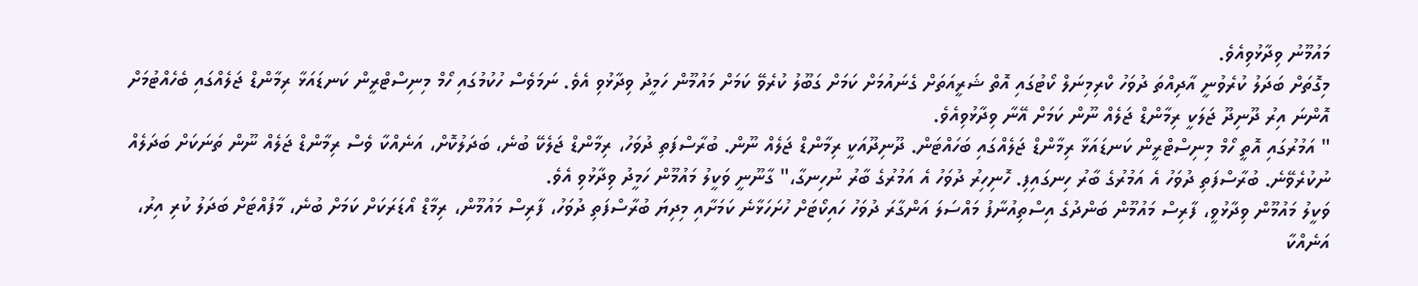މައުމޫނު ވިދާޅުވިއެވެ.
މިގޮތަށް ބަދަލު ކުރެވުނީ އާދިއްތަ ދުވަހު ކްރިމިނަލް ކޯޓުގައި އޮތް ޝަރީއަތަށް ގެނައުމަށް ކަމަށް ގަބޫލު ކުރެވޭ ކަމަށް މައުމޫން ހަމީދު ވިދާޅުވި އެވެ. ނަމަވެސް ހުކުމުގައި ހޯމް މިނިސްޓްރީން ކަނޑައަޅާ ރިމާންޑް ޖަލެއްގައި ބެހެއްޓުމަށް އޮންނަ އިރު ދޫނިދޫ ޖަލަކީ ރިމާންޑް ޖަލެއް ނޫން ކަމަށް އޭނާ ވިދާޅުވިއެވެ.
" އަމުރުގައި އޮތީ ހޯމް މިނިސްޓްރީން ކަނޑައަޅާ ރިމާންޑް ޖަލެއްގައި ބަހައްޓަން. ދޫނިދޫއަކީ ރިމާންޑް ޖަލެއް ނޫން. ބުރާސްފަތި ދުވަހު، ރިމާންޑް ޖަލެކޭ ބުނެ، ބަދަލުކޮށް، އަނެއްކާ ވެސް ރިމާންޑް ޖަލެއް ނޫން ތަނަކަށް ބަދަލެއް ނުކުރެވޭނެ. ބުރާސްފަތި ދުވަހު އެ އަމުރުގެ ބާރު ހިނގައިފި. ހޮނިހިރު ދުވަހު އެ އަމުރުގެ ބާރު ނުހިނގާ،" ގާނޫނީ ވަކީލު މައުމޫން ހަމީދު ވިދާޅުވި އެވެ.
ވަކީލު މައުމޫން ވިދާޅުވީ، ފާރިސް މައުމޫން ބަންދުގެ އިސްތިއުނާފު މައްސަލަ އަންގާރަ ދުވަހު ހައިކޯޓަށް ހުށަހަޅާނެ ކަމަށާއި މިދިޔަ ބުރާސްފަތި ދުވަހު، ފާރިސް މައުމޫން، ރިމާޑް އޯޑަރަކަށް ކަމަށް ބުނެ، މާފުއްޓަށް ބަދަލު ކުރި އިރު، އަނެއްކާ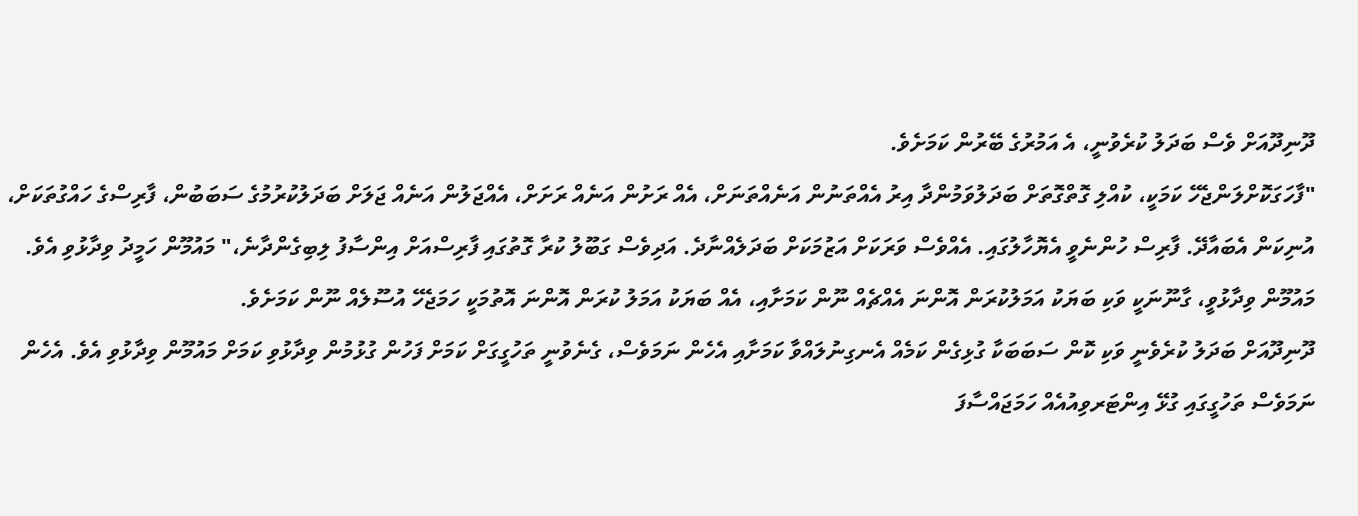ދޫނިދޫއަށް ވެސް ބަދަލު ކުރެވުނީ، އެ އަމުރުގެ ބޭރުން ކަމަށެވެ.
"ފާހަގަކޮށްލަންޖެހޭ ކަމަކީ، ކުއްލި ގޮތްގޮތަށް ބަދަލުވަމުންދާ އިރު އެއްތަނުން އަނެއްތަނަށް، އެއް ރަށުން އަނެއް ރަށަށް، އެއްޖަލުން އަނެއް ޖަލަށް ބަދަލުކުރުމުގެ ސަބަބުން، ފާރިސްގެ ހައްގުތަކަށް، އުނިކަން އެބައާދޭ. ފާރިސް ހުންނެވީ އެޔޮހާލުގައި. އެއްވެސް ވަރަކަށް އަޒުމަކަށް ބަދަލެއްނާދެ. އަދިވެސް ގަބޫލު ކުރާ ގޮތުގައި ފާރިސްއަށް އިންސާފު ލިބިގެންދާނެ،" މައުމޫން ހަމީދު ވިދާޅުވި އެވެ.
މައުމޫން ވިދާޅުވީ، ގާނޫނަކީ ވަކި ބަޔަކު އަމަލުކުރަން އޮންނަ އެއްޗެއް ނޫން ކަމަށާއި، އެއް ބަޔަކު އަމަލު ކުރަން އޮންނަ އޮތުމަކީ ހަމަޖެހޭ އުސޫލެއް ނޫން ކަމަށެވެ.
ދޫނިދޫއަށް ބަދަލު ކުރެވެނީ ވަކި ކޮން ސަބަބަކާ ގުޅިގެން ކަމެއް އެނގިނުލައްވާ ކަމަށާއި އެހެން ނަމަވެސް، ގެނެވުނީ ތަހުގީގަށް ކަމަށް ފަހުން ގުޅުމުން ވިދާޅުވި ކަމަށް މައުމޫން ވިދާޅުވި އެވެ. އެހެން ނަމަވެސް ތަހުގީގައި ގުޅޭ އިންޓަރވިއުއެއް ހަމަޖައްސާފަ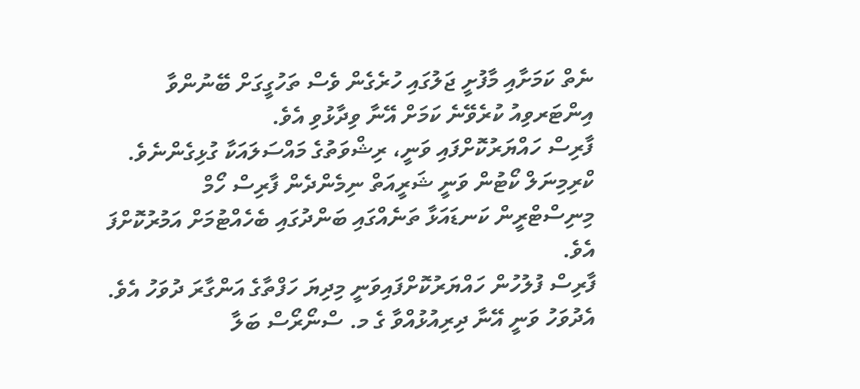ނެތް ކަމަށާއި މާފުށީ ޖަލުގައި ހުރެގެން ވެސް ތަހުގީގަށް ބޭނުންވާ އިންޓަރވިއު ކުރެވޭނެ ކަމަށް އޭނާ ވިދާޅުވި އެވެ.
ފާރިސް ހައްޔަރުކޮށްފައި ވަނީ، ރިޝްވަތުގެ މައްސަލައަކާ ގުޅިގެންނެވެ. ކްރިމިނަލް ކޯޓުން ވަނީ ޝަރީއަތް ނިމެންދެން ފާރިސް ހޯމް މިނިސްޓްރީން ކަނޑައަޅާ ތަނެއްގައި ބަންދުގައި ބެހެއްޓުމަށް އަމުރުކޮށްފަ އެވެ.
ފާރިސް ފުލުހުން ހައްޔަރުކޮށްފައިވަނީ މިދިޔަ ހަފްތާގެ އަންގާރަ ދުވަހު އެވެ. އެދުވަހު ވަނީ އޭނާ ދިރިއުޅުއްވާ ގެ މ. ސްނޯރޯސް ބަލާ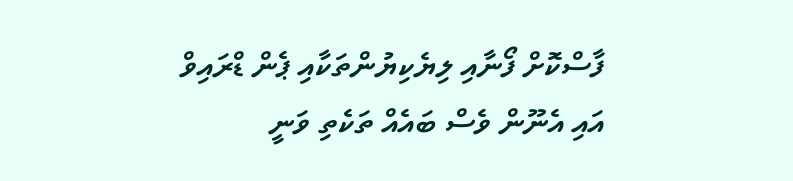ފާސްކޮށް ފޯނާއި ލިޔެކިޔުންތަކާއި ޕެން ޑްރައިވް އައި އެނޫން ވެސް ބައެއް ތަކެތި ވަނީ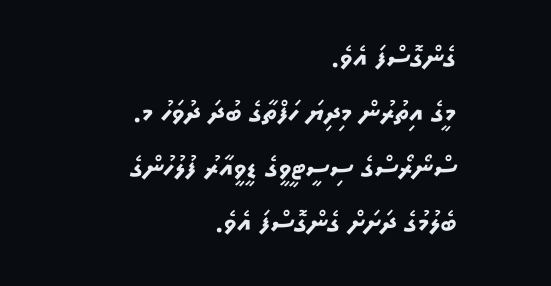ގެންގޮސްފަ އެވެ.
މީގެ އިތުރުން މިދިޔަ ހަފްތާގެ ބުދަ ދުވަހު މ. ސްނޯރޯސްގެ ސިސީޓީވީގެ ޑީވީއާރު ފުލުހުންގެ ބެލުމުގެ ދަށަށް ގެންގޮސްފަ އެވެ.